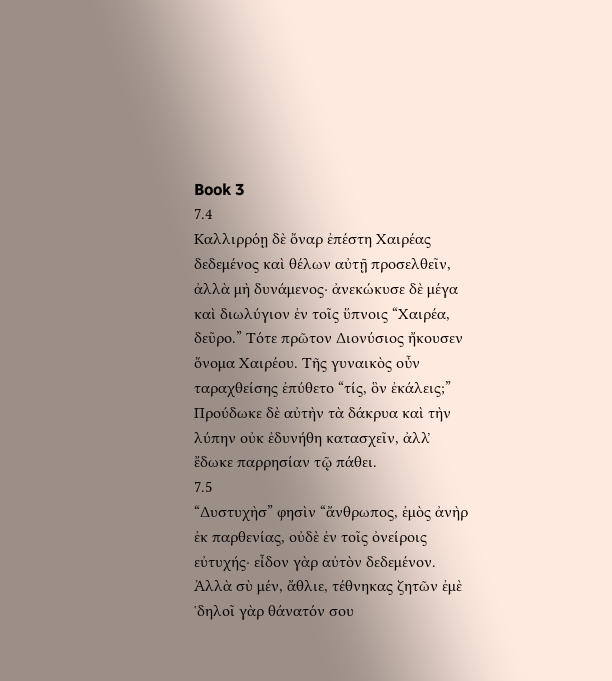Book 3
7.4
Καλλιρρόῃ δὲ ὄναρ ἐπέστη Χαιρέας δεδεμένος καὶ θέλων αὐτῇ προσελθεῖν, ἀλλὰ μὴ δυνάμενος· ἀνεκώκυσε δὲ μέγα καὶ διωλύγιον ἐν τοῖς ὕπνοις “Χαιρέα, δεῦρο.” Τότε πρῶτον Διονύσιος ἤκουσεν ὄνομα Χαιρέου. Τῆς γυναικὸς οὖν ταραχθείσης ἐπύθετο “τίς, ὃν ἐκάλεις;” Προύδωκε δὲ αὐτὴν τὰ δάκρυα καὶ τὴν λύπην οὐκ ἐδυνήθη κατασχεῖν, ἀλλ̓ ἔδωκε παρρησίαν τῷ πάθει.
7.5
“Δυστυχὴσ” φησὶν “ἄνθρωπος, ἐμὸς ἀνὴρ ἐκ παρθενίας, οὐδὲ ἐν τοῖς ὀνείροις εὐτυχής· εἶδον γὰρ αὐτὸν δεδεμένον. Ἀλλὰ σὺ μέν, ἄθλιε, τέθνηκας ζητῶν ἐμὲ ʽδηλοῖ γὰρ θάνατόν σου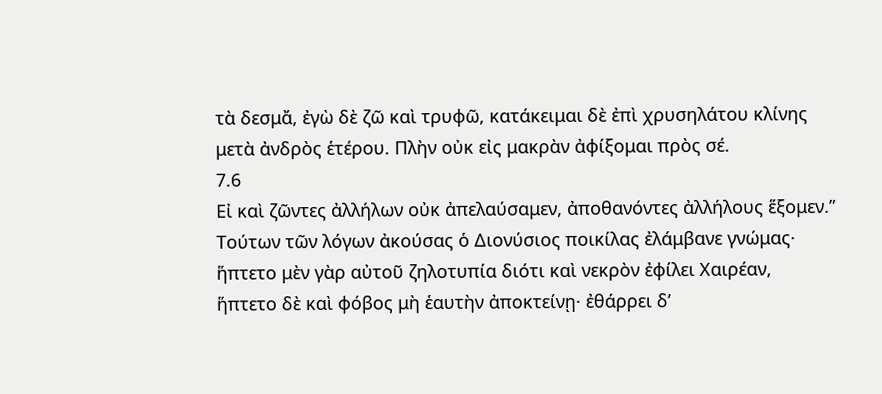τὰ δεσμἄ, ἐγὼ δὲ ζῶ καὶ τρυφῶ, κατάκειμαι δὲ ἐπὶ χρυσηλάτου κλίνης μετὰ ἀνδρὸς ἑτέρου. Πλὴν οὐκ εἰς μακρὰν ἀφίξομαι πρὸς σέ.
7.6
Εἰ καὶ ζῶντες ἀλλήλων οὐκ ἀπελαύσαμεν, ἀποθανόντες ἀλλήλους ἕξομεν.” Τούτων τῶν λόγων ἀκούσας ὁ Διονύσιος ποικίλας ἐλάμβανε γνώμας· ἥπτετο μὲν γὰρ αὐτοῦ ζηλοτυπία διότι καὶ νεκρὸν ἐφίλει Χαιρέαν, ἥπτετο δὲ καὶ φόβος μὴ ἑαυτὴν ἀποκτείνῃ· ἐθάρρει δ’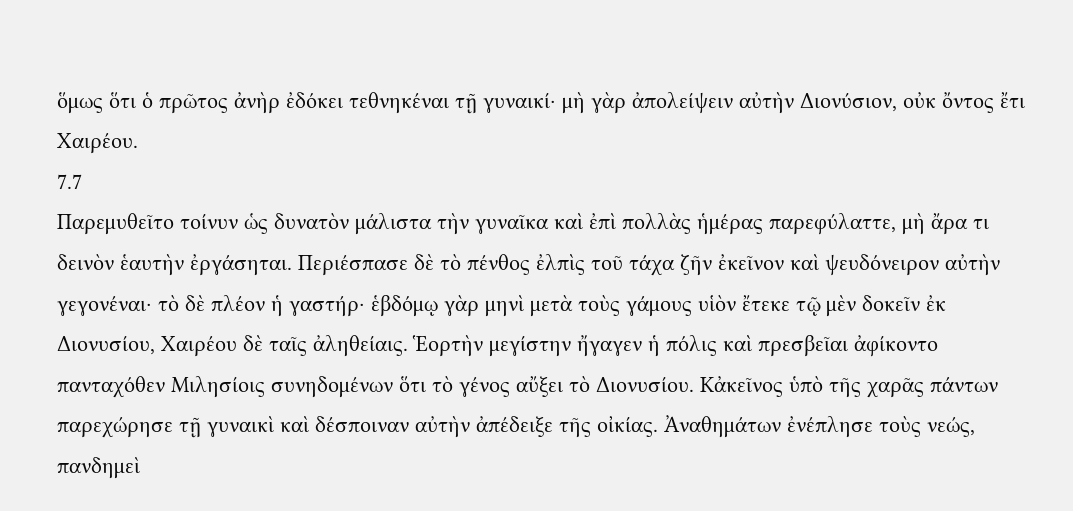ὅμως ὅτι ὁ πρῶτος ἀνὴρ ἐδόκει τεθνηκέναι τῇ γυναικί· μὴ γὰρ ἀπολείψειν αὐτὴν Διονύσιον, οὐκ ὄντος ἔτι Χαιρέου.
7.7
Παρεμυθεῖτο τοίνυν ὡς δυνατὸν μάλιστα τὴν γυναῖκα καὶ ἐπὶ πολλὰς ἡμέρας παρεφύλαττε, μὴ ἄρα τι δεινὸν ἑαυτὴν ἐργάσηται. Περιέσπασε δὲ τὸ πένθος ἐλπὶς τοῦ τάχα ζῆν ἐκεῖνον καὶ ψευδόνειρον αὐτὴν γεγονέναι· τὸ δὲ πλέον ἡ γαστήρ· ἑβδόμῳ γὰρ μηνὶ μετὰ τοὺς γάμους υἱὸν ἔτεκε τῷ μὲν δοκεῖν ἐκ Διονυσίου, Χαιρέου δὲ ταῖς ἀληθείαις. Ἑορτὴν μεγίστην ἤγαγεν ἡ πόλις καὶ πρεσβεῖαι ἀφίκοντο πανταχόθεν Μιλησίοις συνηδομένων ὅτι τὸ γένος αὔξει τὸ Διονυσίου. Κἀκεῖνος ὑπὸ τῆς χαρᾶς πάντων παρεχώρησε τῇ γυναικὶ καὶ δέσποιναν αὐτὴν ἀπέδειξε τῆς οἰκίας. Ἀναθημάτων ἐνέπλησε τοὺς νεώς, πανδημεὶ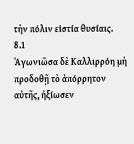τὴν πόλιν εἱστία θυσίαις.
8.1
Ἀγωνιῶσα δὲ Καλλιρρόη μὴ προδοθῇ τὸ ἀπόρρητον αὐτῆς, ἠξίωσεν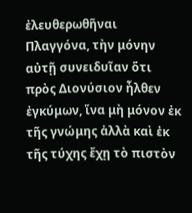ἐλευθερωθῆναι Πλαγγόνα, τὴν μόνην αὐτῇ συνειδυῖαν ὅτι πρὸς Διονύσιον ἦλθεν ἐγκύμων, ἵνα μὴ μόνον ἐκ τῆς γνώμης ἀλλὰ καὶ ἐκ τῆς τύχης ἔχῃ τὸ πιστὸν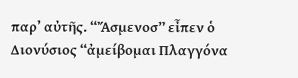παρ’ αὐτῆς. “Ἄσμενοσ” εἶπεν ὁ Διονύσιος “ἀμείβομαι Πλαγγόνα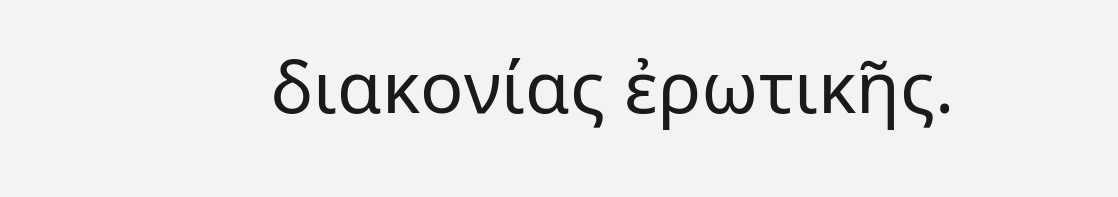διακονίας ἐρωτικῆς.